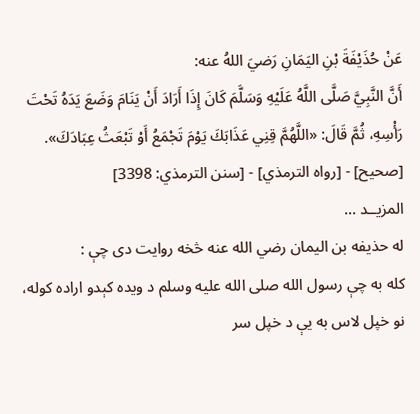عَنْ حُذَيْفَةَ بْنِ اليَمَانِ رَضيَ اللهُ عنه:
أَنَّ النَّبِيَّ صَلَّى اللَّهُ عَلَيْهِ وَسَلَّمَ كَانَ إِذَا أَرَادَ أَنْ يَنَامَ وَضَعَ يَدَهُ تَحْتَ رَأْسِهِ، ثُمَّ قَالَ: «اللَّهُمَّ قِنِي عَذَابَكَ يَوْمَ تَجْمَعُ أَوْ تَبْعَثُ عِبَادَكَ».
[صحيح] - [رواه الترمذي] - [سنن الترمذي: 3398]
المزيــد ...
له حذیفه بن الیمان رضي الله عنه څخه روایت دی چې :
کله به چې رسول الله صلى الله عليه وسلم د ویده کېدو اراده کوله، نو خپل لاس به یې د خپل سر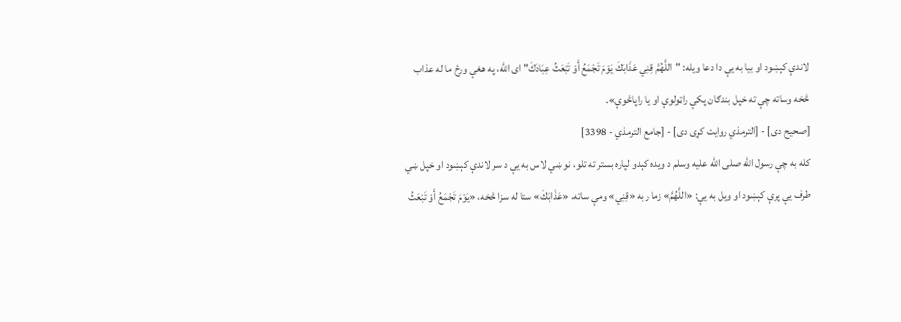لاندې کېښود او بیا به یې دا دعا ویله: "اللَّهُمَّ قِنِي عَذَابَكَ يَوْمَ تَجْمَعُ أَوْ تَبْعَثُ عِبَادَكَ" ای الله، په هغې ورځ ما له عذاب څخه وساته چې ته خپل بندګان پکې راټولوې او يا راپاڅوې».
[صحيح دی] - [الترمذي روایت کړی دی] - [جامع الترمذي - 3398]
کله به چې رسول الله صلى الله عليه وسلم د ویده کېدو لپاره بستر ته تلو، نو ښي لاس به یې د سر لاندې کېښود او خپل ښي طرف یې پرې کېښود او ویل به یې: «اللَّهُمَّ» زما ربه «قِنِي» ومې ساته، «عَذَابَكَ» ستا له سزا څخه، «يَوْمَ تَجْمَعُ أَوْ تَبْعَثُ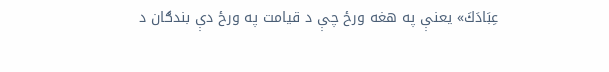عِبَادَكَ» یعنې په هغه ورځ چې د قیامت په ورځ دې بندګان د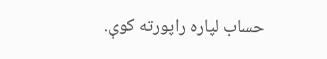حساب لپاره راپورته کوې.